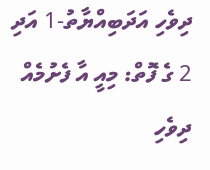ދިވެހި އަދަބިއްޔާތު-1 އަދި 2 ގެ ފޮތް: މިއީ އާ ފެށުމެއް
ދިވެހި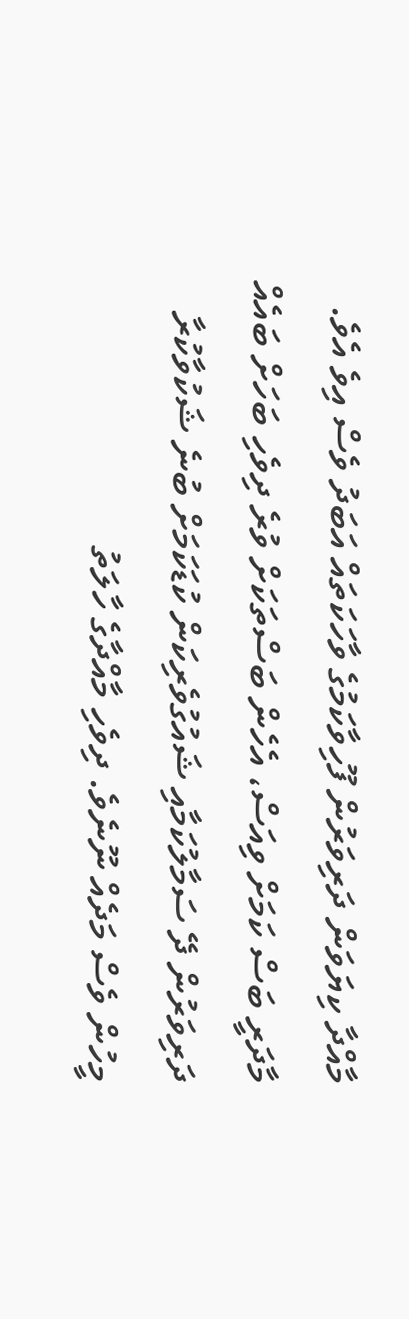މާއްދާ ކިޔަވަން ދަރިވަރުން ފޫހިވާކަމުގެ ވާހަކަތައް އަބަދު ވެސް އިވެ އެވެ. މާދަރީ ބަސް ކަމަށް ވިއަސް، އެހެން ބަސްތަކަށް ވުރެ ދިވެހި ބަހަށް ބައެއް ދަރިވަރުން ދޭ ސަމާލުކަމާއި ޝައުގުވެރިކަން ކުޑަކަމަށް ބުނެ ޝަކުވާކުރާ މީހުން ވެސް މަދެއް ނޫނެވެ. ދިވެހި މާއްދާގެ ހާލަތު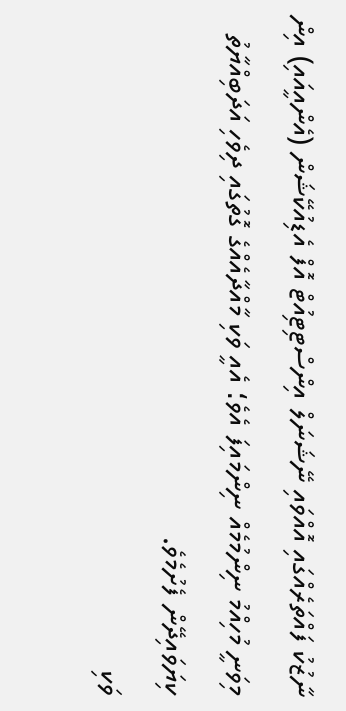ނާޒުކު ފައްތަރެއްގައި އޮއްވައި ނޭޝަނަލް އިންސްޓިޓިއުޓް އޮފް އެޑިއުކޭޝަން (އެންއީއައި) އިން މިވަނީ މުހިއްމު ނިންމުމެއް ނިންމައިފަ އެވެ؛ އެއީ ވަކި މާއްދާއެއްގެ ގޮތުގައި ދިވެހި އަދަބިއްޔާތު ކިޔަވައިދޭން ފެށުމެވެ.
ވަކި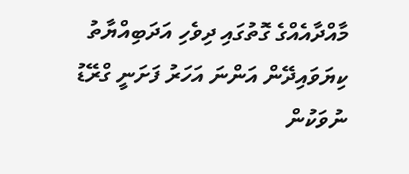މާއްދާއެއްގެ ގޮތުގައި ދިވެހި އަދަބިއްޔާތު ކިޔަވައިދޭން އަންނަ އަހަރު ފަށަނީ ގްރޭޑު ނުވަކުން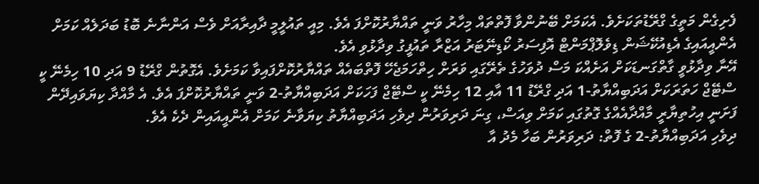ފެށިގެން މަތީގެ ގްރޭޑުތަކަށެވެ. އެކަމަށް ބޭނުންވާ ފޮތްތައް މިހާރު ވަނީ ތައްޔާރުކޮށްފަ އެވެ. މިއީ ތައުލީމީ ދާއިރާއަށް ވެސް އަންނާނެ ބޮޑު ބަދަލެއް ކަމަށް އެންއީއައިގެ އެޑިއުކޭޝަން ޑިވެލޮޕްމަންޓް އޮފިސަރު ކޯޑިނޭޓަރު އަޒްރާ ތައުފީގު ވިދާޅުވި އެވެ.
އޭނާ ވިދާޅުވީ ގާތްގަނޑަކަށް އަށެއްކަ މަސް ދުވަހުގެ ތެރޭގައި ވަރަށް ހިތްހަމަޖެހޭ ފޮތްބައެއް ތައްޔާރުކޮށްފައިވާ ކަމަށެވެ. އެގޮތުން ގްރޭޑު 9 އަދި 10 ހިމެނޭ ކީ ސްޓޭޖް ހަތަރަކަށް އަދަބިއްޔާތު-1 އަދި ގްރޭޑު 11 އާއި 12 ހިމެނޭ ކީ ސްޓޭޖް ފަހަކަށް އަދަބިއްޔާތު-2 ވަނީ ތައްޔާރުކޮށްފަ އެވެ. އެ މާއްދާ ކިޔަވައިދޭން ފަށަނީ އިހުތިޔާރީ މާއްދާއެއްގެ ގޮތުގައި ކަމަށް ވިއަސް، ގިނަ ދަރިވަރުން ދިވެހި އަދަބިއްޔާތު ކިޔަވާނެ ކަމަށް އެންއީއައިން ދެކެ އެވެ.
ދިވެހި އަދަބިއްޔާތު-2 ގެ ފޮތް: ދަރިވަރުން ބަހާ މެދު އާ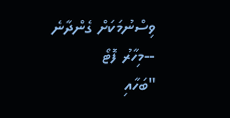ވިސްނުމަކަށް ގެންދާނެ --މިހާރު ފޮޓޯ
"ބަހާއި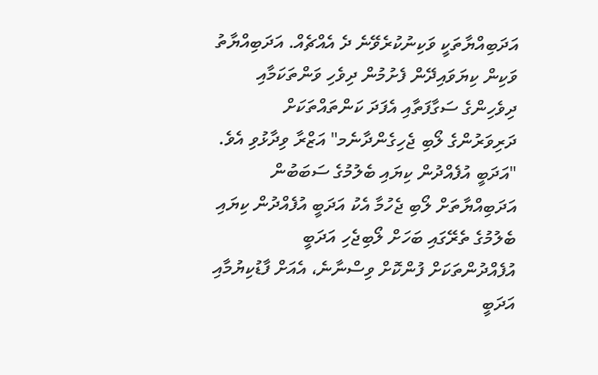އަދަބިއްޔާތަކީ ވަކިނުކުރެވޭނެ ދެ އެއްޗެއް. އަދަބިއްޔާތު ވަކިން ކިޔަވައިދޭން ފެށުމުން ދިވެހި ވަންތަކަމާއި ދިވެހިންގެ ސަގާފަތާއި އެފަދަ ކަންތައްތަކަށް ދަރިވަރުންގެ ލޯބި ޖެހިގެންދާނެމ" އަޒްރާ ވިދާޅުވި އެވެ.
"އަދަބީ އުފެއްދުން ކިޔައި ބެލުމުގެ ސަބަބުން އަދަބިއްޔާތަށް ލޯބި ޖެހުމާ އެކު އަދަބީ އުފެއްދުން ކިޔައި ބެލުމުގެ ތެރޭގައި ބަހަށް ލޯބިޖެހި އަދަބީ އުފެއްދުންތަކަށް ފުންކޮށް ވިސްނާނެ، އެއަށް ފާޑުކިޔުމާއި އަދަބީ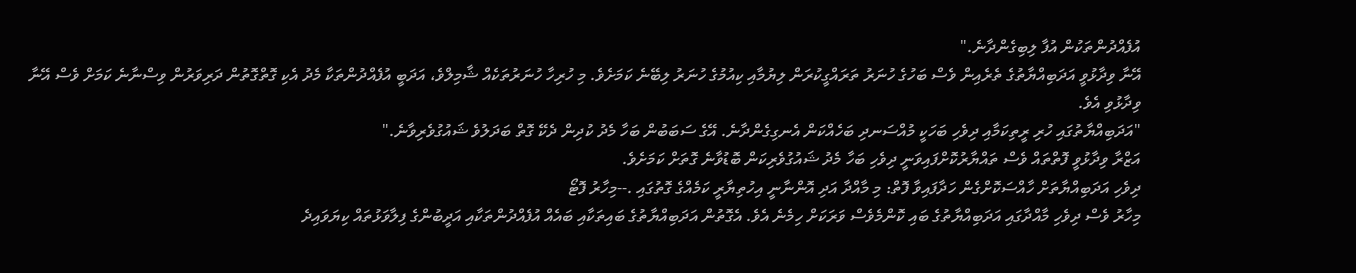އުފެއްދުންތަކުން އުފާ ލިބިގެންދާނެ."
އޭނާ ވިދާޅުވީ އަދަބިއްޔާތުގެ ތެރެއިން ވެސް ބަހުގެ ހުނަރު ތަރައްގީކުރަން ލިޔުމާއި ކިއުމުގެ ހުނަރު ލިބޭނެ ކަމަށެވެ. މި ހުރިހާ ހުނަރުތަކެއް ޝާމިލްވެ، އަދަބީ އުފެއްދުންތަކާ މެދު އެކި ގޮތްގޮތުން ދަރިވަރުން ވިސްނާނެ ކަމަށް ވެސް އޭނާ ވިދާޅުވި އެވެ.
"އަދަބިއްޔާތުގައި ހުރި ރީތިކަމާއި ދިވެހި ބަހަކީ މުއްސަނދި ބަހެއްކަން އެނގިގެންދާނެ. އޭގެ ސަބަބުން ބަހާ މެދު ކުދިން ދެކޭ ގޮތް ބަދަލުވެ ޝައުގުވެރިވާނެ."
އަޒްރާ ވިދާޅުވީ ފޮތްތައް ވެސް ތައްޔާރުކޮށްފައިވަނީ ދިވެހި ބަހާ މެދު ޝައުގުވެރިކަން ބޮޑުވާނެ ގޮތަށް ކަމަށެވެ.
ދިވެހި އަދަބިއްޔާތަށް ހާއްސަކޮށްގެން ހަދާފައިވާ ފޮތް: މި މާއްދާ އަދި އޮންނާނީ އިހުތިޔާރީ ކަމެއްގެ ގޮތުގައި .--މިހާރު ފޮޓޯ
މިހާރު ވެސް ދިވެހި މާއްދާގައި އަދަބިއްޔާތުގެ ބައި ކޮންމެވެސް ވަރަކަށް ހިމެނެ އެވެ. އެގޮތުން އަދަބިއްޔާތުގެ ބައިތަކާއި ބައެއް އުފެއްދުންތަކާއި އަދީބުންގެ ފިލާވަޅުތައް ކިޔަވައިދެ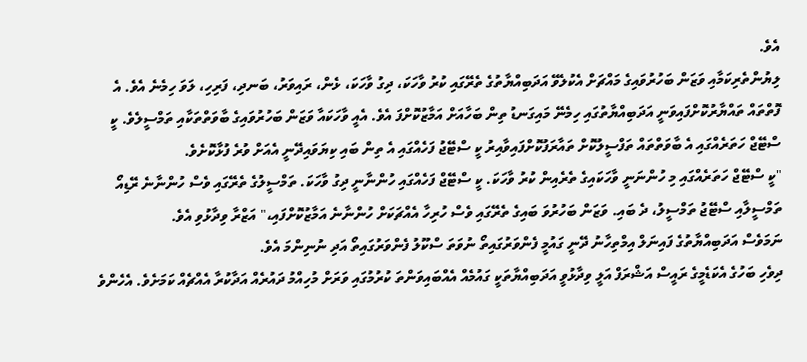އެވެ.
ލިޔުންތެރިކަމާއި ވަޒަން ބަހުރުވައިގެ މައްޗަށް އެކުލެވޭ އަދަބިއްޔާތުގެ ތެރޭގައި ކުރު ވާހަކަ، ދިގު ވާހަކަ، ޅެން، ރައިވަރު، ބަނދި، ފަރިހި، ލަވަ ހިމެނެ އެވެ. އެ ފޮތްތައް ތައްޔާރުކޮށްފައިވަނީ އަދަބިއްޔާތުގައި ހިމެނޭ މައިގަނޑު ތިން ބަހާއަށް އަމާޒުކޮށްފަ އެވެ. އެއީ ވާހަކައާ ވަޒަން ބަހުރުވައިގެ ބާވަތްތަކާއި ތަމްސީލެވެ. ކީ ސްޓޭޖް ހަތަރެއްގައި އެ ބާވަތްތައް ތަފްސީލުކޮށް ތައާރަފުކޮށްފައިވާއިރު ކީ ސްޓޭޖު ފަހެއްގައި އެ ތިން ބައި ކިޔަވައިދޭނީ އެއަށް ވުރެ ފުޅާކޮށެވެ.
"ކީ ސްޓޭޖް ހަތަރެއްގައި މި ހުންނަނީ ވާހަކައިގެ ތެރެއިން ކުރު ވާހަކަ. ކީ ސްޓޭޖް ފަހެއްގައި ހުންނާނީ ދިގު ވާހަކަ. ތަމްސީލުގެ ތެރޭގައި ވެސް ހުންނާނެ ރޭޑިއޯ ތަމްސީލާއި ސްޓޭޖު ތަމްސީލު، ދެ ބައި. ވަޒަން ބަހުރުވަ ބައިގެ ތެރޭގައި ވެސް ހުރިހާ އެއްޗަކަށް ހުންނާނެ އަމާޒުކޮށްފައި،" އަޒްރާ ވިދާޅުވި އެވެ.
ނަމަވެސް އަދަބިއްޔާތުގެ ފައިނަލް އިމްތިހާނު ދޭނީ ގައުމީ ފެންވަރުގައިތޯ ނުވަތަ ސްކޫލު ފެންވަރުގައިތޯ އަދި ނުނިންމަ އެވެ.
ދިވެހި ބަހުގެ އެކަޑެމީގެ ރައީސް އަޝްރަފް އަލީ ވިދާޅުވީ އަދަބިއްޔާތަކީ ގައުމެއް އެއްބައިވަންތަ ކުރުމުގައި ވަރަށް މުހިއްމު ދައުރެއް އަދާކުރާ އެއްޗެއް ކަމަށެވެ. އެހެންވެ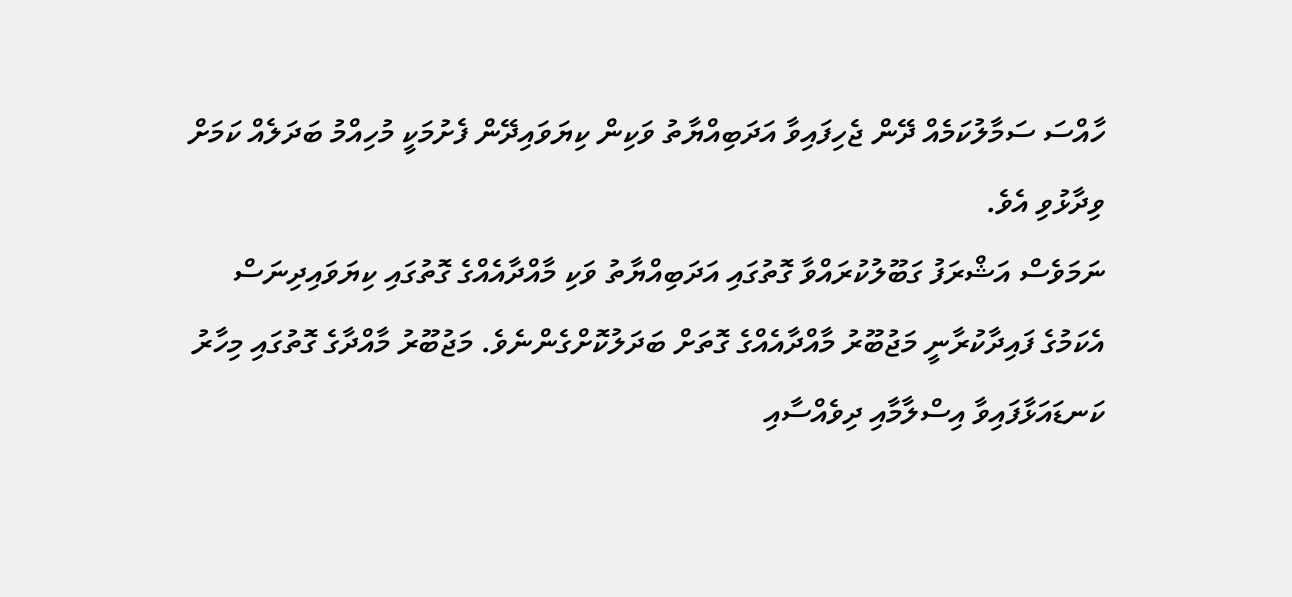ހާއްސަ ސަމާލުކަމެއް ދޭން ޖެހިފައިވާ އަދަބިއްޔާތު ވަކިން ކިޔަވައިދޭން ފެށުމަކީ މުހިއްމު ބަދަލެއް ކަމަށް ވިދާޅުވި އެވެ.
ނަމަވެސް އަޝްރަފު ގަބޫލުކުރައްވާ ގޮތުގައި އަދަބިއްޔާތު ވަކި މާއްދާއެއްގެ ގޮތުގައި ކިޔަވައިދިނަސް އެކަމުގެ ފައިދާކުރާނީ މަޖުބޫރު މާއްދާއެއްގެ ގޮތަށް ބަދަލުކޮށްގެންނެވެ. މަޖުބޫރު މާއްދާގެ ގޮތުގައި މިހާރު ކަނޑައަޅާފައިވާ އިސްލާމާއި ދިވެއްސާއި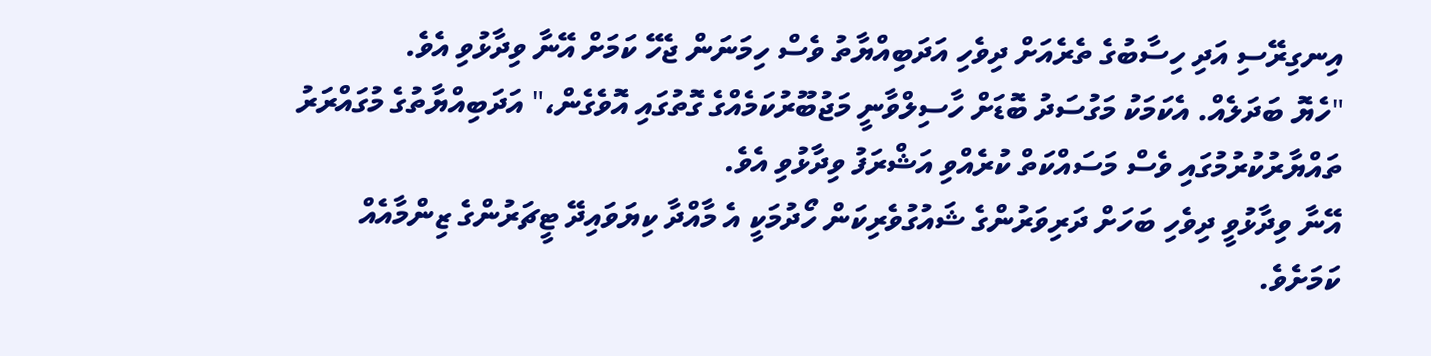އިނގިރޭސި އަދި ހިސާބުގެ ތެރެއަށް ދިވެހި އަދަބިއްޔާތު ވެސް ހިމަނަން ޖެހޭ ކަމަށް އޭނާ ވިދާޅުވި އެވެ.
"ހެޔޮ ބަދަލެއް. އެކަމަކު މަގުސަދު ބޮޑަށް ހާސިލްވާނީ މަޖުބޫރުކަމެއްގެ ގޮތުގައި އޮވެގެން،" އަދަބިއްޔާތުގެ މުގައްރަރު ތައްޔާރުކުރުމުގައި ވެސް މަސައްކަތް ކުރެއްވި އަޝްރަފު ވިދާޅުވި އެވެ.
އޭނާ ވިދާޅުވީ ދިވެހި ބަހަށް ދަރިވަރުންގެ ޝައުގުވެރިކަން ހޯދުމަކީ އެ މާއްދާ ކިޔަވައިދޭ ޓީޗަރުންގެ ޒިންމާއެއް ކަމަށެވެ.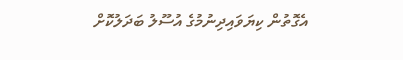އެގޮތުން ކިޔަވައިދިނުމުގެ އުސޫލު ބަދަލުކޮށް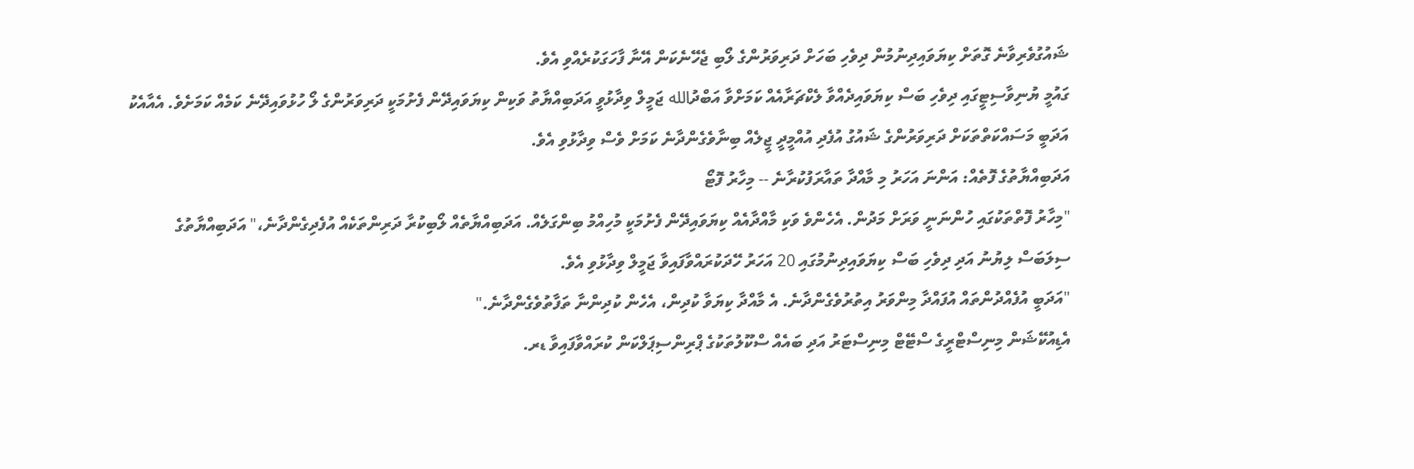ޝައުގުވެރިވާނެ ގޮތަށް ކިޔަވައިދިނުމުން ދިވެހި ބަހަށް ދަރިވަރުންގެ ލޯބި ޖެހޭނެކަން އޭނާ ފާހަގަކުރެއްވި އެވެ.
ގައުމީ ޔުނިވާސިޓީގައި ދިވެހި ބަސް ކިޔަވައިދެއްވާ ލެކްޗަރާއެއް ކަމަށްވާ އަބްދުالله ޖަމީލް ވިދާޅުވީ އަދަބިއްޔާތު ވަކިން ކިޔަވައިދޭން ފެށުމަކީ ދަރިވަރުންގެ ލޯ ހުޅުވައިދޭނެ ކަމެއް ކަމަށެވެ. އެއާއެކު އަދަބީ މަސައްކަތްތަކަށް ދަރިވަރުންގެ ޝައުގު އުފެދި އުއްމީދީ ޖީލެއް ބިނާވެގެންދާނެ ކަމަށް ވެސް ވިދާޅުވި އެވެ.
އަދަބިއްޔާތުގެ ފޮތެއް: އަންނަ އަހަރު މި މާއްދާ ތައާރަފުކުރާނެ -- މިހާރު ފޮޓޯ
"މިހާރު ފޮތްތަކުގައި ހުންނަނީ ވަރަށް މަދުން. އެހެންވެ ވަކި މާއްދާއެއް ކިޔަވައިދޭން ފެށުމަކީ މުހިއްމު ބިންގަލެއް. އަދަބިއްޔާތެއް ލޯބިކުރާ ދަރިންތަކެއް އުފެދިގެންދާނެ،" އަދަބިއްޔާތުގެ ސިލަބަސް ލިޔުނު އަދި ދިވެހި ބަސް ކިޔަވައިދިނުމުގައި 20 އަހަރު ހޭދަކުރައްވާފައިވާ ޖަމީލް ވިދާޅުވި އެވެ.
"އަދަބީ އުފެއްދުންތައް އުފައްދާ މިންވަރު އިތުރުވެގެންދާނެ. އެ މާއްދާ ކިޔަވާ ކުދިން، އެހެން ކުދިންނާ ތަފާތުވެގެންދާނެ."
އެޑިއުކޭޝަން މިނިސްޓްރީގެ ސްޓޭޓް މިނިސްޓަރު އަދި ބައެއް ސްކޫލުތަކުގެ ޕްރިންސިޕަލްކަން ކުރައްވާފައިވާ ޑރ.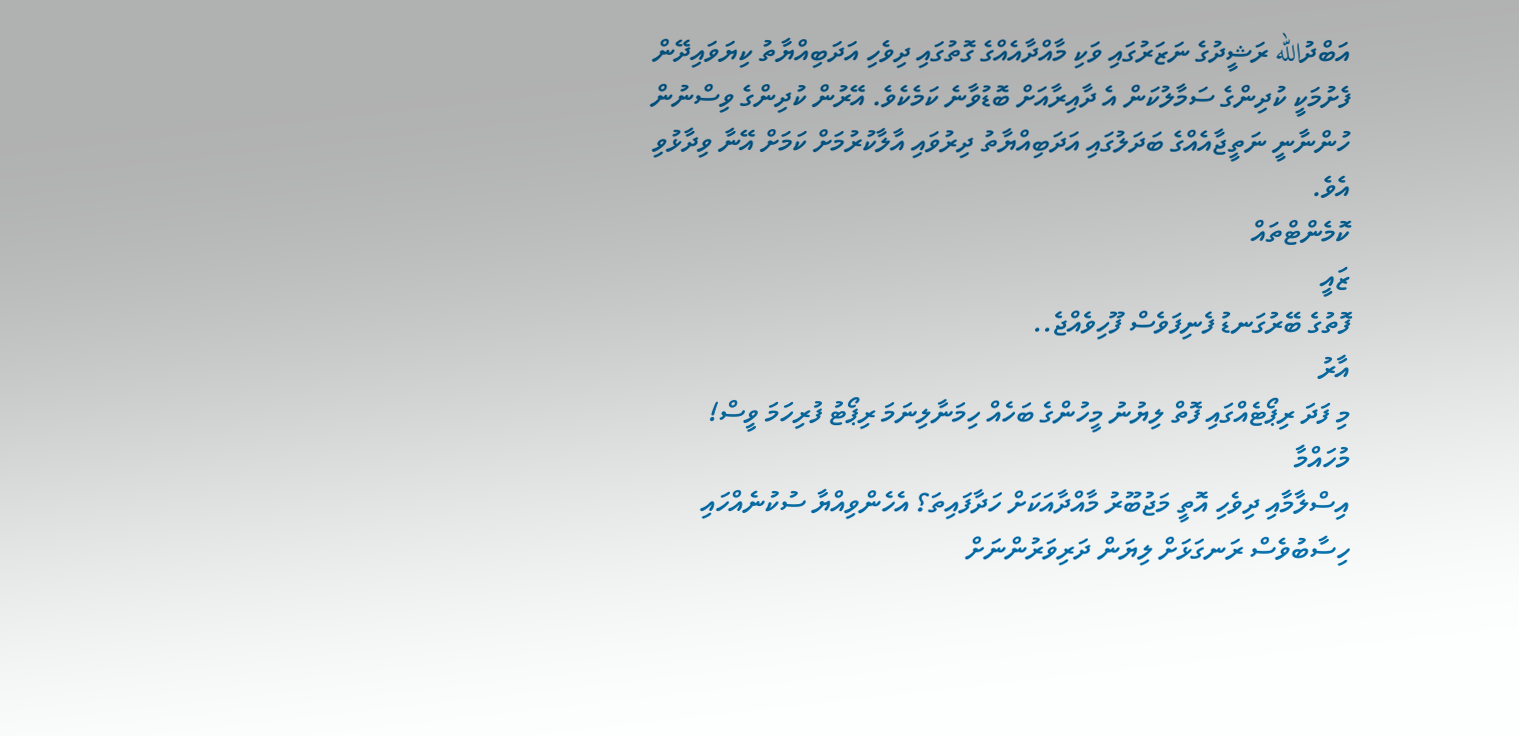އަބްދުالله ރަޝީދުގެ ނަޒަރުގައި ވަކި މާއްދާއެއްގެ ގޮތުގައި ދިވެހި އަދަބިއްޔާތު ކިޔަވައިދޭން ފެށުމަކީ ކުދިންގެ ސަމާލުކަން އެ ދާއިރާއަށް ބޮޑުވާނެ ކަމެކެވެ. އޭރުން ކުދިންގެ ވިސްނުން ހުންނާނީ ނަތީޖާއެއްގެ ބަދަލުގައި އަދަބިއްޔާތު ދިރުވައި އާލާކުރުމަށް ކަމަށް އޭނާ ވިދާޅުވި އެވެ.
ކޮމެންޓްތައް
ޒައީ
ފޮތުގެ ބޭރުގަނޑު ފެނިފަވެސް ފޫހިވެއްޖެ..
އާރު
މި ފަދަ ރިޕޯޓެއްގައި ފޮތް ލިޔުނު މީހުންގެ ބަހެއް ހިމަނާލިނަމަ ރިޕޯޓު ފުރިހަމަ ވީސް!
މުހައްމާ
އިސްލާމާއި ދިވެހި އޮތީ މަޖުބޫރު މާއްދާއަކަށް ހަދާފައިތަ؟ އެހެންވިއްޔާ ސުކުނެއްހައި ހިސާބުވެސް ރަނގަޅަށް ލިޔަން ދަރިވަރުންނަށް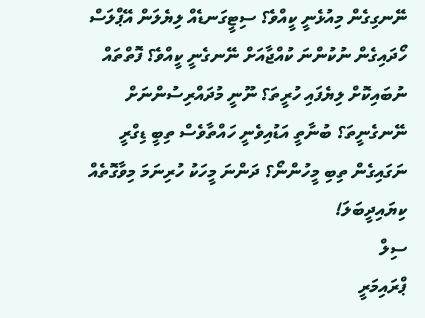ނޭނގިގެން މިއުޅެނީ ކީއްވެ؟ ސިޓީގަނޑެއް ލިޔެލަން އޭޕްލަސް ހޯދައިގެން ނުކުންނަ ކުއްޖާއަށް ނޭނގެނީ ކީއްވެ؟ ފޮތްތައް ނުބައިކޮށް ލިޔެފައި ހުރީތަ؟ ނޫނީ މުދައްރިސުންނަށް ނޭނގެނީތަ؟ ބުނާތީ އަޑުއިވެނީ ހައްތާވެސް ތިބީ ޑިގްރީ ނަގައިގެން ތިބި މީހުންނޯ؟ ދަންނަ މީހަކު ހުރިނަމަ މިވާގޮތެއް ކިޔައިދީބަލަ!
ސިލް
ޕްރައިމަރީ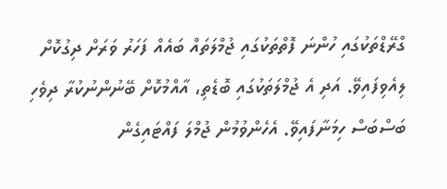ގްރޭޑްތަކުގައި ހުންނަ ފޮތްތަކުގައި ޖުމްލަތައް ބައެއް ފަހަރު ވަރަށް ދިގުކޮށް ލިއެވިފައިވޭ. އަދި އެ ޖުމްލަތަކުގައި ބޮޑެތި، އާއްމުކޮށް ބޭނުންނުކުރާ ދިވެހި ބަސްބަސް ހިމަނާފައިވޭ. އެހެންވުމުން ޖުމްލަ ފައްޓައިގެން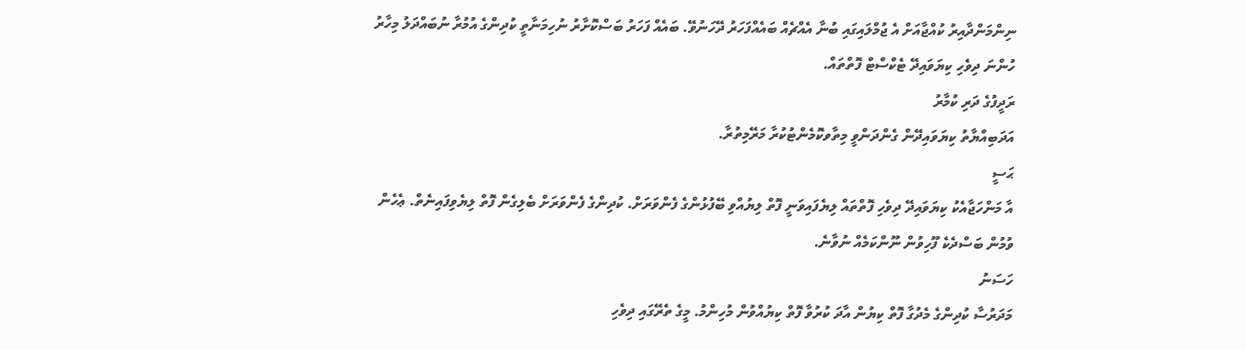ނިންމަންދާއިރު ކުއްޖާއަށް އެ ޖުމްލައިގައި ބުނާ އެއްޗެއް ބައެއްފަހަރު ދޭހަނުވޭ. ބައެއް ފަހަރު ބަސްކޮށާރު ނުހިމަނާތީ ކުދިންގެ އުމުރާ ނުބައްދަލު މިހާރު ހުންނަ ދިވެހި ކިޔަވައިދޭ ޓެކްސްޓް ފޮތްތައް.
ރަދީފުގެ ދަރި ކުމާރު
އަދަބިއްޔާތު ކިޔަވައިދޭން ގެންދަންވީ މިތާވކޮމެންޓުކުރާ މަރޭމިތުރާ.
ޙަސީ
އާ މަންހަޖާއެކު ކިޔަވައިދޭ ދިވެހި ފޮތްތައް ލިޔެފައިވަނީ ފޮތް ލިޔުއްވި ބޭފުޅުންގެ ފެންވަރަށް. ކުދިންގެ ފެންވަރަށް ބެލިގެން ފޮތް ލިޔެވިފައިނެތް. ޢެހެން ވުމުން ބަސްދެކެ ފޫހިވުން ނޫންކަމެއް ނުވާނެ.
ހަސަނު
މަދަރުސާ ކުދިންގެ މެދުގާ ފޮތް ކިޔުން އާދަ ކުރުވާ ފޮތް ކިޔުއްވުން މުހިންމު. މީގެ ތެރޭގައި ދިވެހި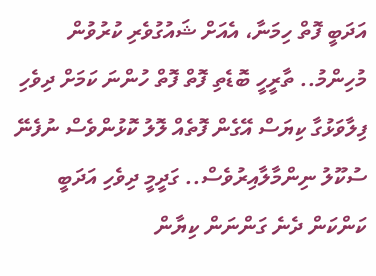އަދަބީ ފޮތް ހިމަނާ، އެއަށް ޝައުގުވެރި ކުރުވުން މުހިންމު.. ތާރީހީ ބޮޑެތި ފޮތް ފޮތް ހުންނަ ކަމަށް ދިވެހި ފިލާވަޅުގާ ކިޔަސް އޭގެން ފޮތެއް ލޮލު ކޮޅުންވެސް ނުފެނޭ ސުކޫލު ނިންމާލާއިރުވެސް.. ގަދީމީ ދިވެހި އަދަބީ ކަންކަން ދެނެ ގަންނަން ކިޔާން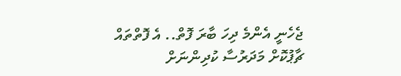ޖެހެނީ އެންމެ ދިހަ ބާރަ ފޮތް.. އެ ފޮތްތައް ޗާޕުކޮށް މަދަރުސާ ކުދިންނަށް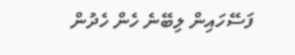ފަސޭހައިން ލިބޭނެ ހެން ހެދުން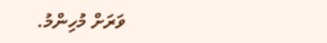ވަރަށް މުހިންމު.